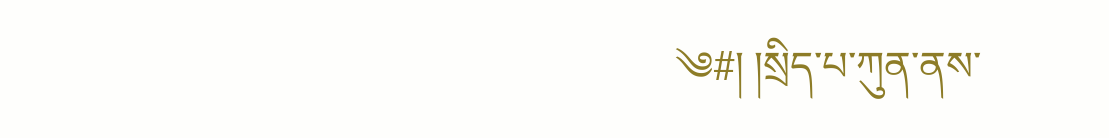༄#། །སྲིད་པ་ཀུན་ནས་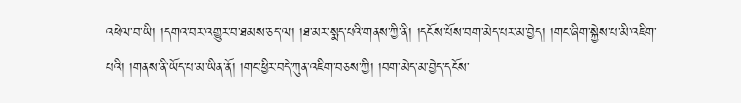འཕེལ་བ་ཡི། །དགའ་བར་འགྱུར་བ་ཐམས་ཅད་ལ། །ཐ་མར་སྨད་པའི་གནས་ཀྱི་ནི། །དངོས་པོས་བག་མེད་པར་མ་བྱེད། །གང་ཞིག་སྐྱེས་པ་མི་འཇིག་པའི། །གནས་ནི་ཡོད་པ་མ་ཡིན་ནོ། །གང་ཕྱིར་བདེ་ཀུན་འཇིག་བཅས་ཀྱི། །བག་མེད་མ་བྱེད་དངོས་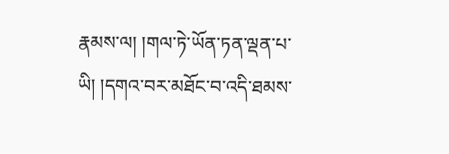རྣམས་ལ། །གལ་ཏེ་ཡོན་ཏན་ལྡན་པ་ཡི། །དགའ་བར་མཐོང་བ་འདི་ཐམས་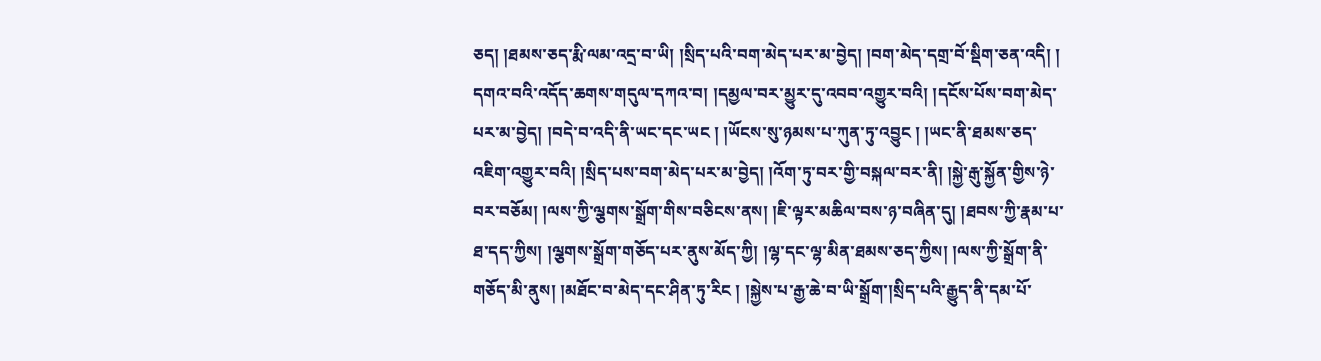ཅད། །ཐམས་ཅད་རྨི་ལམ་འདྲ་བ་ཡི། །སྲིད་པའི་བག་མེད་པར་མ་བྱེད། །བག་མེད་དགྲ་བོ་སྡིག་ཅན་འདི། ། དགའ་བའི་འདོད་ཆགས་གདུལ་དཀའ་བ། །དམྱལ་བར་མྱུར་དུ་འབབ་འགྱུར་བའི། །དངོས་པོས་བག་མེད་པར་མ་བྱེད། །བདེ་བ་འདི་ནི་ཡང་དང་ཡང ། །ཡོངས་སུ་ཉམས་པ་ཀུན་ཏུ་འབྱུང ། །ཡང་ནི་ཐམས་ཅད་འཇིག་འགྱུར་བའི། །སྲིད་པས་བག་མེད་པར་མ་བྱེད། །འོག་ཏུ་བར་གྱི་བསྐལ་བར་ནི། །སྐྱེ་རྒུ་སྐྱོན་གྱིས་ཉེ་བར་བཅོམ། །ལས་ཀྱི་ལྕགས་སྒྲོག་གིས་བཅིངས་ནས། །ཇི་ལྟར་མཆིལ་བས་ཉ་བཞིན་དུ། །ཐབས་ཀྱི་རྣམ་པ་ཐ་དད་ཀྱིས། །ལྕགས་སྒྲོག་གཅོད་པར་ནུས་མོད་ཀྱི། །ལྷ་དང་ལྷ་མིན་ཐམས་ཅད་ཀྱིས། །ལས་ཀྱི་སྒྲོག་ནི་གཅོད་མི་ནུས། །མཐོང་བ་མེད་དང་ཤིན་ཏུ་རིང ། །སྐྱེས་པ་རྒྱ་ཆེ་བ་ཡི་སྒྲོག་།སྲིད་པའི་རྒྱུད་ནི་དམ་པོ་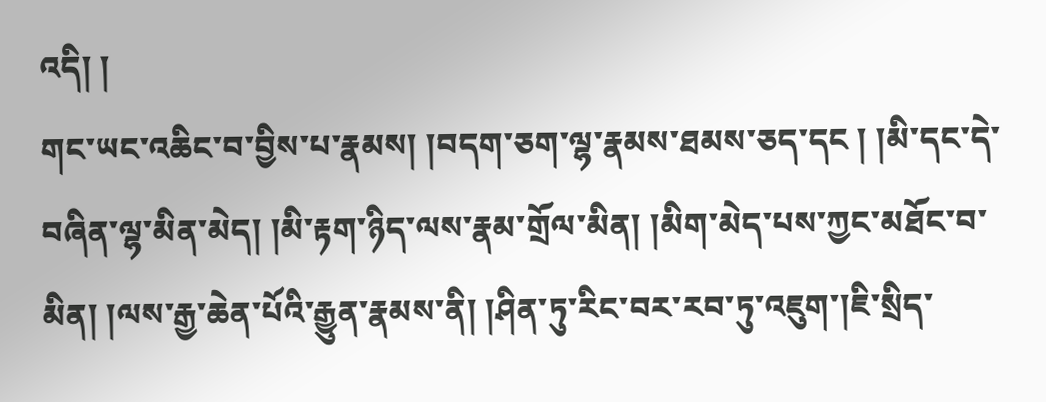འདི། །
གང་ཡང་འཆིང་བ་བྱིས་པ་རྣམས། །བདག་ཅག་ལྷ་རྣམས་ཐམས་ཅད་དང ། །མི་དང་དེ་བཞིན་ལྷ་མིན་མེད། །མི་རྟག་ཉིད་ལས་རྣམ་གྲོལ་མིན། །མིག་མེད་པས་ཀྱང་མཐོང་བ་མིན། །ལས་རྒྱ་ཆེན་པོའི་རྒྱུན་རྣམས་ནི། །ཤིན་ཏུ་རིང་བར་རབ་ཏུ་འཇུག་།ཇི་སྲིད་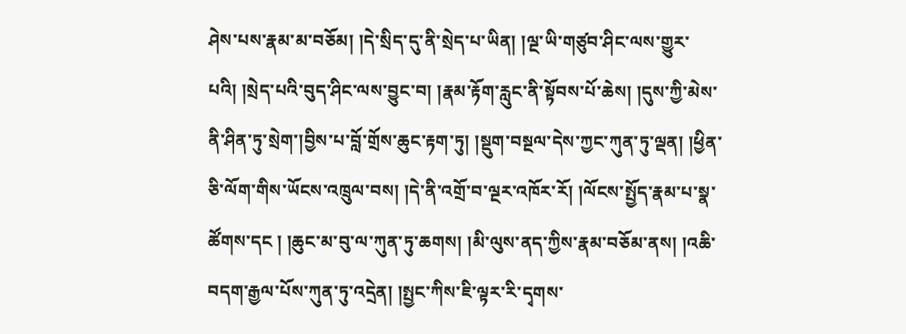ཤེས་པས་རྣམ་མ་བཅོམ། །དེ་སྲིད་དུ་ནི་སྲེད་པ་ཡིན། །ལྔ་ཡི་གཙུབ་ཤིང་ལས་གྱུར་པའི། །སྲེད་པའི་བུད་ཤིང་ལས་བྱུང་བ། །རྣམ་རྟོག་རླུང་ནི་སྟོབས་པོ་ཆེས། །དུས་ཀྱི་མེས་ནི་ཤིན་ཏུ་སྲེག་།བྱིས་པ་བློ་གྲོས་ཆུང་རྟག་ཏུ། །སྡུག་བསྔལ་དེས་ཀྱང་ཀུན་ཏུ་ལྡན། །ཕྱིན་ཅི་ལོག་གིས་ཡོངས་འཁྲུལ་བས། །དེ་ནི་འགྲོ་བ་ལྔར་འཁོར་རོ། །ལོངས་སྤྱོད་རྣམ་པ་སྣ་ཚོགས་དང ། །ཆུང་མ་བུ་ལ་ཀུན་ཏུ་ཆགས། །མི་ལུས་ནད་ཀྱིས་རྣམ་བཅོམ་ནས། །འཆི་བདག་རྒྱལ་པོས་ཀུན་ཏུ་འདྲེན། །སྤྱང་ཀིས་ཇི་ལྟར་རི་དྭགས་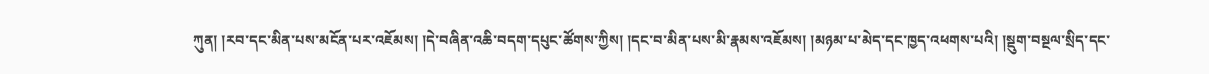ཀུན། །རབ་དང་མིན་པས་མངོན་པར་འཇོམས། །དེ་བཞིན་འཆི་བདག་དཔུང་ཚོགས་ཀྱིས། །དང་བ་མིན་པས་མི་རྣམས་འཇོམས། །མཉམ་པ་མེད་དང་ཁྱད་འཕགས་པའི། །སྡུག་བསྔལ་སྲིད་དང་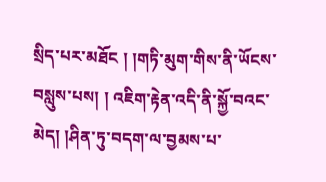སྲིད་པར་མཐོང ། །གཏི་མུག་གིས་ནི་ཡོངས་བསླུས་པས། ། འཇིག་རྟེན་འདི་ནི་སྐྱོ་བའང་མེད། །ཤིན་ཏུ་བདག་ལ་བྱམས་པ་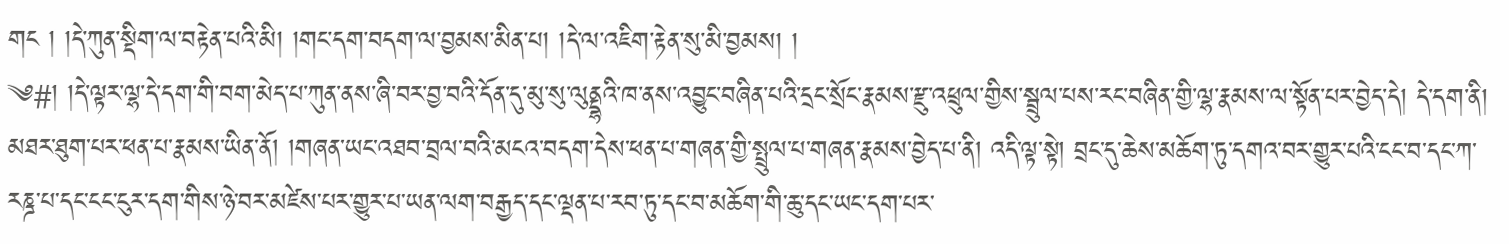གང ། །དེ་ཀུན་སྡིག་ལ་བརྟེན་པའི་མི། །གང་དག་བདག་ལ་བྱམས་མིན་པ། །དེ་ལ་འཇིག་རྟེན་སུ་མི་བྱམས། །
༄#། །དེ་ལྟར་ལྷ་དེ་དག་གི་བག་མེད་པ་ཀུན་ནས་ཞི་བར་བྱ་བའི་དོན་དུ་མུ་སུ་ལུནྡྷའི་ཁ་ནས་འབྱུང་བཞིན་པའི་དྲང་སྲོང་རྣམས་རྫུ་འཕྲུལ་གྱིས་སྦྲུལ་པས་རང་བཞིན་གྱི་ལྷ་རྣམས་ལ་སྟོན་པར་བྱེད་དེ། དེ་དག་ནི། མཐར་ཐུག་པར་ཕན་པ་རྣམས་ཡིན་ནོ། །གཞན་ཡང་འཐབ་བྲལ་བའི་མངའ་བདག་དེས་ཕན་པ་གཞན་གྱི་སྤྲུལ་པ་གཞན་རྣམས་བྱེད་པ་ནི། འདི་ལྟ་སྟེ། བྲང་དུ་ཆེས་མཆོག་ཏུ་དགའ་བར་གྱུར་པའི་ངང་བ་དང་ཀ་རཎྜ་པ་དང་ངང་ངུར་དག་གིས་ཉེ་བར་མཛེས་པར་གྱུར་པ་ཡན་ལག་བརྒྱད་དང་ལྡན་པ་རབ་ཏུ་དང་བ་མཆོག་གི་ཆུ་དང་ཡང་དག་པར་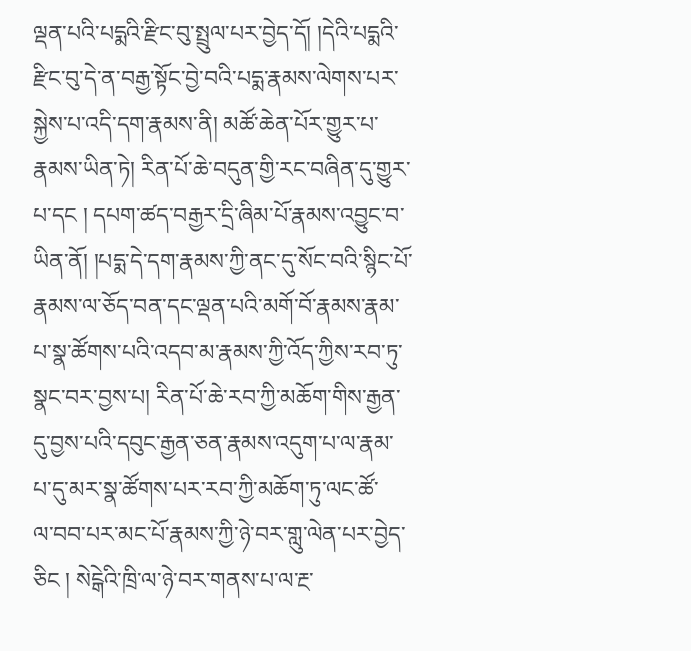ལྡན་པའི་པདྨའི་རྫིང་བུ་སྤྲུལ་པར་བྱེད་དོ། །དེའི་པདྨའི་རྫིང་བུ་དེ་ན་བརྒྱ་སྟོང་བྱེ་བའི་པདྨ་རྣམས་ལེགས་པར་སྐྱེས་པ་འདི་དག་རྣམས་ནི། མཚོ་ཆེན་པོར་གྱུར་པ་རྣམས་ཡིན་ཏེ། རིན་པོ་ཆེ་བདུན་གྱི་རང་བཞིན་དུ་གྱུར་པ་དང ། དཔག་ཚད་བརྒྱར་དྲི་ཞིམ་པོ་རྣམས་འབྱུང་བ་ཡིན་ནོ། །པདྨ་དེ་དག་རྣམས་ཀྱི་ནང་དུ་སོང་བའི་སྙིང་པོ་རྣམས་ལ་ཅོད་བན་དང་ལྡན་པའི་མགོ་བོ་རྣམས་རྣམ་པ་སྣ་ཚོགས་པའི་འདབ་མ་རྣམས་ཀྱི་འོད་ཀྱིས་རབ་ཏུ་སྣང་བར་བྱས་པ། རིན་པོ་ཆེ་རབ་ཀྱི་མཆོག་གིས་རྒྱན་དུ་བྱས་པའི་དབུང་རྒྱན་ཅན་རྣམས་འདུག་པ་ལ་རྣམ་པ་དུ་མར་སྣ་ཚོགས་པར་རབ་ཀྱི་མཆོག་ཏུ་ལང་ཚོ་
ལ་བབ་པར་མང་པོ་རྣམས་ཀྱི་ཉེ་བར་གླུ་ལེན་པར་བྱེད་ཅིང ། སེངྒེའི་ཁྲི་ལ་ཉེ་བར་གནས་པ་ལ་རྔ་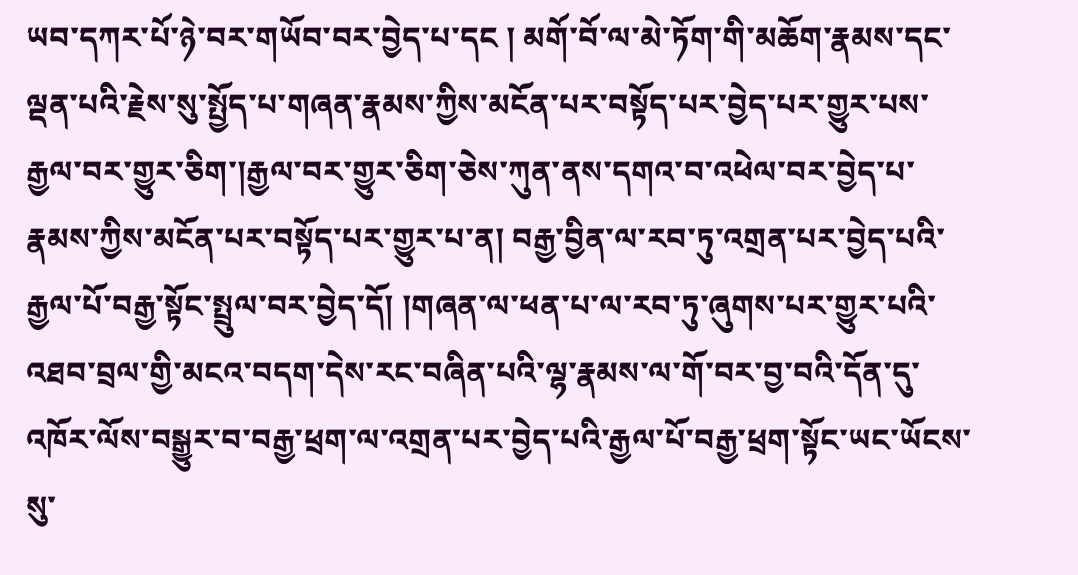ཡབ་དཀར་པོ་ཉེ་བར་གཡོབ་བར་བྱེད་པ་དང ། མགོ་བོ་ལ་མེ་ཏོག་གི་མཆོག་རྣམས་དང་ལྡན་པའི་རྗེས་སུ་སྤྱོད་པ་གཞན་རྣམས་ཀྱིས་མངོན་པར་བསྟོད་པར་བྱེད་པར་གྱུར་པས་རྒྱལ་བར་གྱུར་ཅིག་།རྒྱལ་བར་གྱུར་ཅིག་ཅེས་ཀུན་ནས་དགའ་བ་འཕེལ་བར་བྱེད་པ་རྣམས་ཀྱིས་མངོན་པར་བསྟོད་པར་གྱུར་པ་ན། བརྒྱ་བྱིན་ལ་རབ་ཏུ་འགྲན་པར་བྱེད་པའི་རྒྱལ་པོ་བརྒྱ་སྟོང་སྤྲུལ་བར་བྱེད་དོ། །གཞན་ལ་ཕན་པ་ལ་རབ་ཏུ་ཞུགས་པར་གྱུར་པའི་འཐབ་བྲལ་གྱི་མངའ་བདག་དེས་རང་བཞིན་པའི་ལྷ་རྣམས་ལ་གོ་བར་བྱ་བའི་དོན་དུ་འཁོར་ལོས་བསྒྱུར་བ་བརྒྱ་ཕྲག་ལ་འགྲན་པར་བྱེད་པའི་རྒྱལ་པོ་བརྒྱ་ཕྲག་སྟོང་ཡང་ཡོངས་སུ་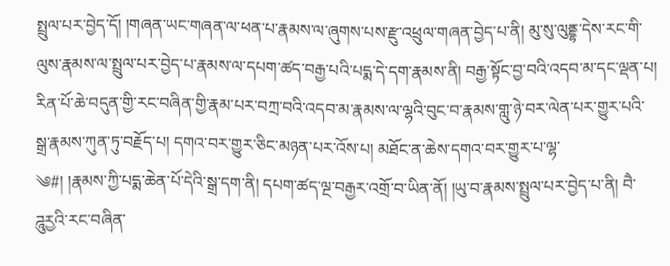སྤྲུལ་པར་བྱེད་དོ། །གཞན་ཡང་གཞན་ལ་ཕན་པ་རྣམས་ལ་ཞུགས་པས་རྫུ་འཕྲུལ་གཞན་བྱེད་པ་ནི། མུ་སུ་ལུནྡྷ་དེས་རང་གི་ལུས་རྣམས་ལ་སྤྲུལ་པར་བྱེད་པ་རྣམས་ལ་དཔག་ཚད་བརྒྱ་པའི་པདྨ་དེ་དག་རྣམས་ནི། བརྒྱ་སྟོང་བྱ་བའི་འདབ་མ་དང་ལྡན་པ། རིན་པོ་ཆེ་བདུན་གྱི་རང་བཞིན་གྱི་རྣམ་པར་བཀྲ་བའི་འདབ་མ་རྣམས་ལ་ལྷའི་བུང་བ་རྣམས་གླུ་ཉེ་བར་ལེན་པར་གྱུར་པའི་སྒྲ་རྣམས་ཀུན་ཏུ་བརྗོད་པ། དགའ་བར་གྱུར་ཅིང་མཉན་པར་འོས་པ། མཐོང་ན་ཆེས་དགའ་བར་གྱུར་པ་ལྷ་
༄#། །རྣམས་ཀྱི་པདྨ་ཆེན་པོ་དེའི་སྒྲ་དག་ནི། དཔག་ཚད་ལྔ་བརྒྱར་འགྲོ་བ་ཡིན་ནོ། །ཡུ་བ་རྣམས་སྤྲུལ་པར་བྱེད་པ་ནི། བཻ་ཌཱུརྱའི་རང་བཞིན་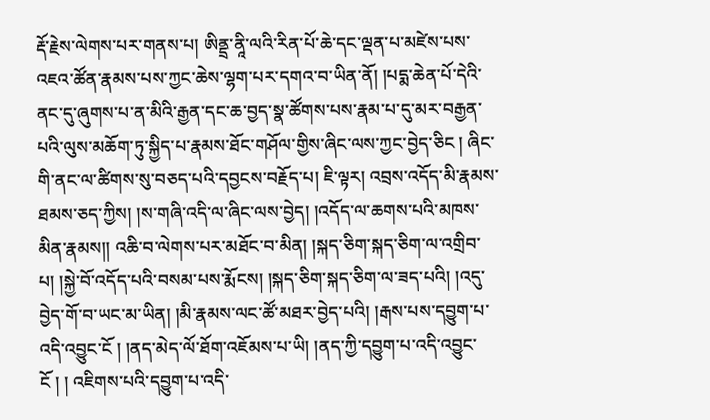རྡོ་རྗེས་ལེགས་པར་གནས་པ། ཨིནྡྲ་ནཱི་ལའི་རིན་པོ་ཆེ་དང་ལྡན་པ་མཛེས་པས་འཇའ་ཚོན་རྣམས་པས་ཀྱང་ཆེས་ལྷག་པར་དགའ་བ་ཡིན་ནོ། །པདྨ་ཆེན་པོ་དེའི་ནང་དུ་ཞུགས་པ་ན་མིའི་རྒྱན་དང་ཆ་བྱད་སྣ་ཚོགས་པས་རྣམ་པ་དུ་མར་བརྒྱན་པའི་ལུས་མཆོག་ཏུ་སྐྱིད་པ་རྣམས་ཐོང་གཤོལ་གྱིས་ཞིང་ལས་ཀྱང་བྱེད་ཅིང ། ཞིང་གི་ནང་ལ་ཚིགས་སུ་བཅད་པའི་དབྱངས་བརྗོད་པ། ཇི་ལྟར། འབྲས་འདོད་མི་རྣམས་ཐམས་ཅད་ཀྱིས། །ས་གཞི་འདི་ལ་ཞིང་ལས་བྱེད། །འདོད་ལ་ཆགས་པའི་མཁས་མིན་རྣམས།། འཆི་བ་ལེགས་པར་མཐོང་བ་མིན། །སྐད་ཅིག་སྐད་ཅིག་ལ་འགྲིབ་པ། །སྐྱེ་བོ་འདོད་པའི་བསམ་པས་རྨོངས། །སྐད་ཅིག་སྐད་ཅིག་ལ་ཟད་པའི། །འདུ་བྱེད་གོ་བ་ཡང་མ་ཡིན། །མི་རྣམས་ལང་ཚོ་མཐར་བྱེད་པའི། །རྒས་པས་དབྱུག་པ་འདི་འབྱུང་ངོ ། །ནད་མེད་ལོ་ཐོག་འཇོམས་པ་ཡི། །ནད་ཀྱི་དབྱུག་པ་འདི་འབྱུང་ངོ ། ། འཇིགས་པའི་དབྱུག་པ་འདི་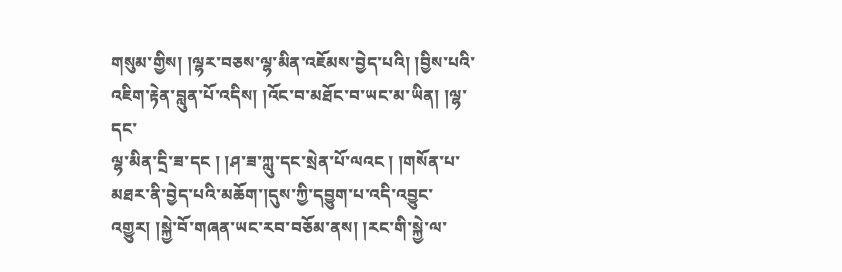གསུམ་གྱིས། །ལྷར་བཅས་ལྷ་མིན་འཇོམས་བྱེད་པའི། །བྱིས་པའི་འཇིག་རྟེན་བླུན་པོ་འདིས། །འོང་བ་མཐོང་བ་ཡང་མ་ཡིན། །ལྷ་དང་
ལྷ་མིན་དྲི་ཟ་དང ། །ཤ་ཟ་ཀླུ་དང་སྲེན་པོ་ལའང ། །གསོན་པ་མཐར་ནི་བྱེད་པའི་མཆོག་།དུས་ཀྱི་དབྱུག་པ་འདི་འབྱུང་འགྱུར། །སྐྱེ་བོ་གཞན་ཡང་རབ་བཅོམ་ནས། །རང་གི་སྐྱེ་ལ་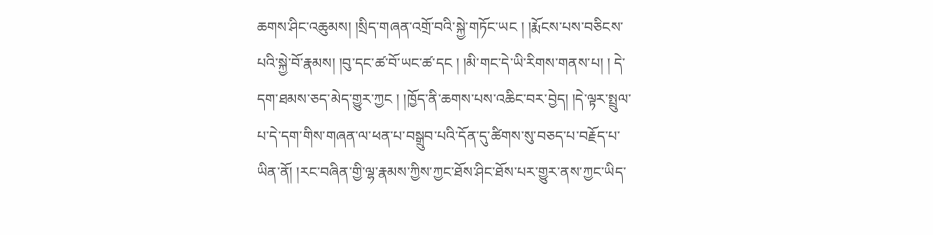ཆགས་ཤིང་འཆུམས། །སྲིད་གཞན་འགྲོ་བའི་སྐྱེ་གཏོང་ཡང ། །རྨོངས་པས་བཅིངས་པའི་སྐྱེ་བོ་རྣམས། །བུ་དང་ཚ་བོ་ཡང་ཚ་དང ། །མི་གང་དེ་ཡི་རིགས་གནས་པ། ། དེ་དག་ཐམས་ཅད་མེད་གྱུར་ཀྱང ། །ཁྱོད་ནི་ཆགས་པས་འཆིང་བར་བྱེད། །དེ་ལྟར་སྤྲུལ་པ་དེ་དག་གིས་གཞན་ལ་ཕན་པ་བསྒྲུབ་པའི་དོན་དུ་ཚིགས་སུ་བཅད་པ་བརྗོད་པ་ཡིན་ནོ། །རང་བཞིན་གྱི་ལྷ་རྣམས་ཀྱིས་ཀྱང་ཐོས་ཤིང་ཐོས་པར་གྱུར་ནས་ཀྱང་ཡིད་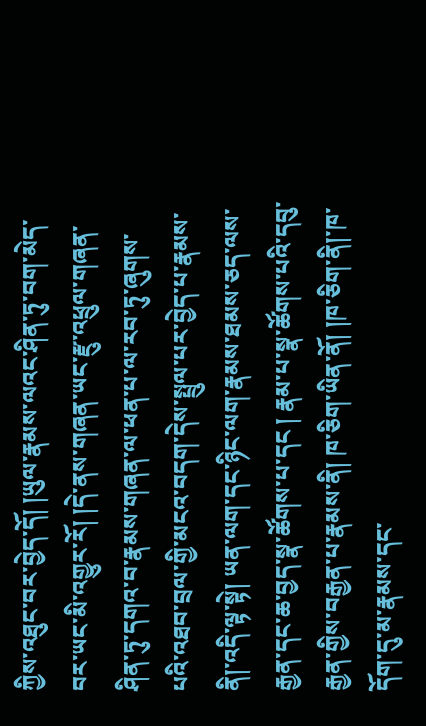ཀྱིས་འཐུང་བར་བྱེད་དོ། །ཡུལ་རྣམས་ལའང་ཤིན་ཏུ་བག་མེད་བར་ཡང་མི་འགྱུར་རོ། །དེ་ནས་གཞན་ཡང་རྫུ་འཕྲུལ་གཞན་ཤིན་ཏུ་དགའ་བ་རྣམས་གཞན་ལ་ཕན་པ་ལ་རབ་ཏུ་ཞུགས་པའི་འཐབ་བྲལ་གྱི་མངའ་བདག་དེས་སྤྲུལ་པར་བྱེད་པ་རྣམས་ནི།་འདི་ལྟ་སྟེ། ཡན་ལག་དང་ཉིང་ལག་རྣམས་ཐམས་ཅད་ལས་རྒྱན་དང་ཆ་བྱད་སྣ་ཚོགས་པ་དང ། རྣམ་པ་སྣ་ཚོགས་པའི་དབུ་རྒྱན་གྱིས་བརྒྱན་པ་རྣམས་ནི། ཁ་ཅིག་ཡིན་ནོ། །ཁ་ཅིག་ནི།་ཁ་དོག་དུ་མ་རྣམས་དང་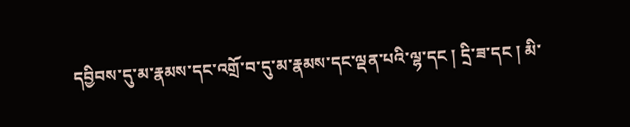དབྱིབས་དུ་མ་རྣམས་དང་འགྲོ་བ་དུ་མ་རྣམས་དང་ལྡན་པའི་ལྷ་དང ། དྲི་ཟ་དང ། མི་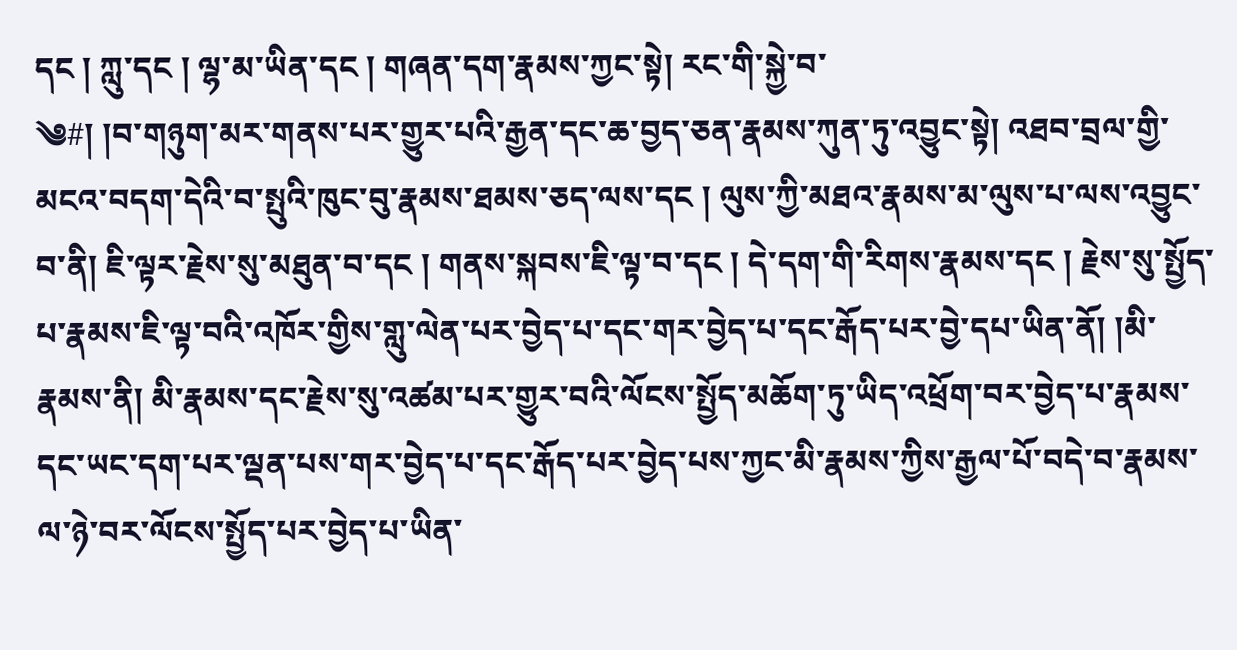དང ། ཀླུ་དང ། ལྷ་མ་ཡིན་དང ། གཞན་དག་རྣམས་ཀྱང་སྟེ། རང་གི་སྐྱེ་བ་
༄#། །བ་གཉུག་མར་གནས་པར་གྱུར་པའི་རྒྱན་དང་ཆ་བྱད་ཅན་རྣམས་ཀུན་ཏུ་འབྱུང་སྟེ། འཐབ་བྲལ་གྱི་མངའ་བདག་དེའི་བ་སྤུའི་ཁུང་བུ་རྣམས་ཐམས་ཅད་ལས་དང ། ལུས་ཀྱི་མཐའ་རྣམས་མ་ལུས་པ་ལས་འབྱུང་བ་ནི། ཇི་ལྟར་རྗེས་སུ་མཐུན་བ་དང ། གནས་སྐབས་ཇི་ལྟ་བ་དང ། དེ་དག་གི་རིགས་རྣམས་དང ། རྗེས་སུ་སྤྱོད་པ་རྣམས་ཇི་ལྟ་བའི་འཁོར་གྱིས་གླུ་ལེན་པར་བྱེད་པ་དང་གར་བྱེད་པ་དང་རྒོད་པར་བྱེ་དཔ་ཡིན་ནོ། །མི་རྣམས་ནི། མི་རྣམས་དང་རྗེས་སུ་འཚམ་པར་གྱུར་བའི་ལོངས་སྤྱོད་མཆོག་ཏུ་ཡིད་འཕྲོག་བར་བྱེད་པ་རྣམས་དང་ཡང་དག་པར་ལྡན་པས་གར་བྱེད་པ་དང་རྒོད་པར་བྱེད་པས་ཀྱང་མི་རྣམས་ཀྱིས་རྒྱལ་པོ་བདེ་བ་རྣམས་ལ་ཉེ་བར་ལོངས་སྤྱོད་པར་བྱེད་པ་ཡིན་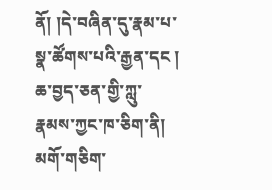ནོ། །དེ་བཞིན་དུ་རྣམ་པ་སྣ་ཚོགས་པའི་རྒྱན་དང ། ཆ་བྱད་ཅན་གྱི་ཀླུ་རྣམས་ཀྱང་ཁ་ཅིག་ནི། མགོ་གཅིག་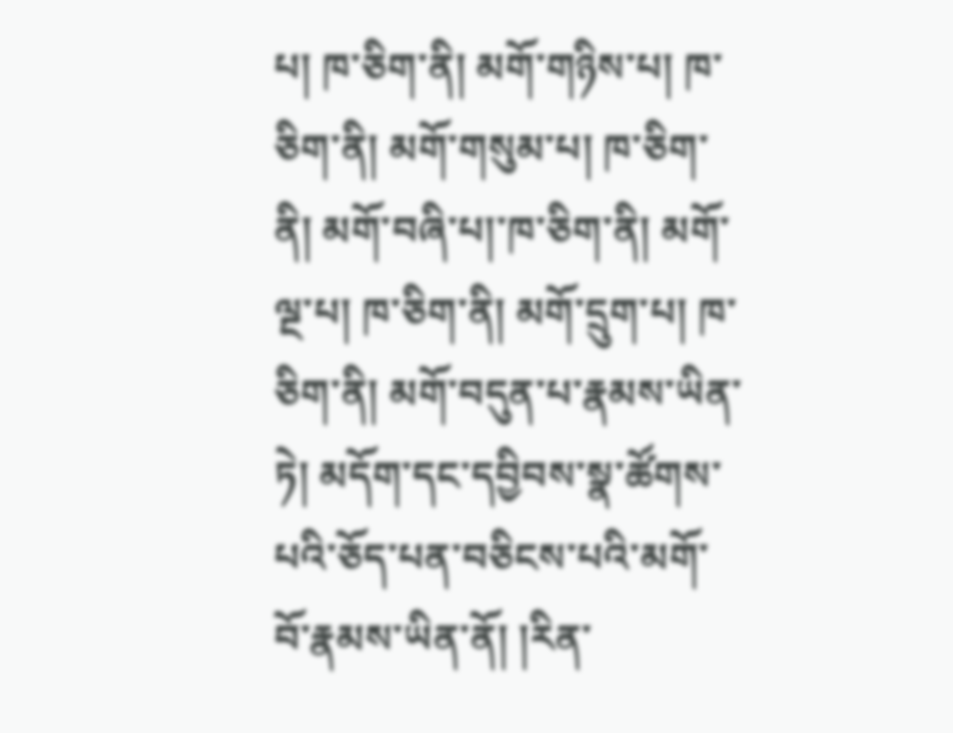པ། ཁ་ཅིག་ནི། མགོ་གཉིས་པ། ཁ་ཅིག་ནི། མགོ་གསུམ་པ། ཁ་ཅིག་ནི། མགོ་བཞི་པ།་ཁ་ཅིག་ནི། མགོ་ལྔ་པ། ཁ་ཅིག་ནི། མགོ་དྲུག་པ། ཁ་ཅིག་ནི། མགོ་བདུན་པ་རྣམས་ཡིན་ཏེ། མདོག་དང་དབྱིབས་སྣ་ཚོགས་པའི་ཅོད་པན་བཅིངས་པའི་མགོ་བོ་རྣམས་ཡིན་ནོ། །རིན་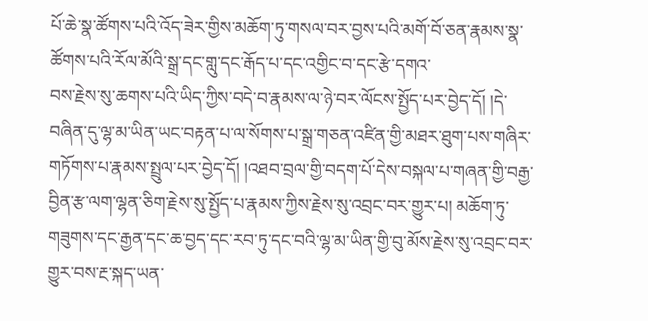པོ་ཆེ་སྣ་ཚོགས་པའི་འོད་ཟེར་གྱིས་མཆོག་ཏུ་གསལ་བར་བྱས་པའི་མགོ་བོ་ཅན་རྣམས་སྣ་ཚོགས་པའི་རོལ་མོའི་སྒྲ་དང་གླུ་དང་རྒོད་པ་དང་འགྱིང་བ་དང་རྩེ་དགའ་
བས་རྗེས་སུ་ཆགས་པའི་ཡིད་ཀྱིས་བདེ་བ་རྣམས་ལ་ཉེ་བར་ལོངས་སྤྱོད་པར་བྱེད་དོ། །དེ་བཞིན་དུ་ལྷ་མ་ཡིན་ཡང་བརྟན་པ་ལ་སོགས་པ་སྒྲ་གཅན་འཛིན་གྱི་མཐར་ཐུག་པས་གཞིར་གཏོགས་པ་རྣམས་སྤྲུལ་པར་བྱེད་དོ། །འཐབ་བྲལ་གྱི་བདག་པོ་དེས་བསྐལ་པ་གཞན་གྱི་བརྒྱ་བྱིན་རྩ་ལག་ལྷན་ཅིག་རྗེས་སུ་སྤྱོད་པ་རྣམས་ཀྱིས་རྗེས་སུ་འབྲང་བར་གྱུར་པ། མཆོག་ཏུ་གཟུགས་དང་རྒྱན་དང་ཆ་བྱད་དང་རབ་ཏུ་དང་བའི་ལྷ་མ་ཡིན་གྱི་བུ་མོས་རྗེས་སུ་འབྲང་བར་གྱུར་བས་རྔ་སྐད་ཡན་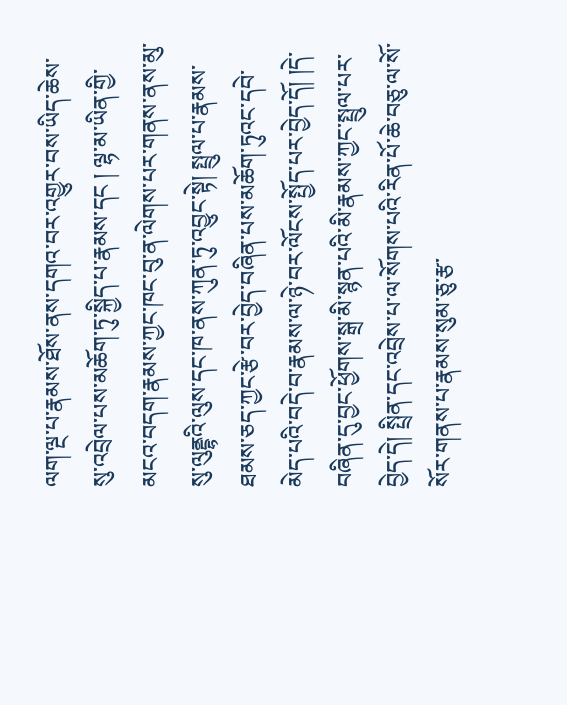ལག་ལྔ་པ་རྣམས་ཐོས་ནས་དགའ་བར་འགྱུར་བས་ཡིད་ཆེས་སུ་འབྲེལ་པས་མཆོག་ཏུ་སྐྱིད་པ་རྣམས་དང ། ལྷ་མ་ཡིན་གྱི་མངའ་བདག་རྣམས་ཀྱང་ཁང་བུ་ན་ལེགས་པར་གནས་ནས་མུ་སུ་ལུནྡྷའི་ལུས་དང་ཁ་ནས་ཀུན་ཏུ་འབྱུང་སྟེ། སྤྲུལ་པ་རྣམས་ཐམས་ཅད་ཀྱང་རྩེ་བར་བྱེད་བཞིན་པས་མཆོག་ཏུའང་དབེ་མེད་པའི་བདེ་བ་རྣམས་ལ་ཉེ་བར་ལོངས་སྤྱོད་པར་བྱེད་དོ། །དེ་བཞིན་དུ་བྱང་ཕྱོགས་སྒྲ་མི་སྙན་པའི་མི་རྣམས་ཀྱང་སྤྲུལ་པར་བྱེད་དེ། སྤྲིན་དང་འབྲེས་པ་ལ་སོགས་པའི་རིན་པོ་ཆེ་བཅུ་ལ་སོ་སོར་གནས་པ་རྣམས་སུམ་ཅུ་རྩ་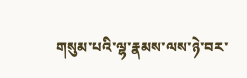གསུམ་པའི་ལྷ་རྣམས་ལས་ཉེ་བར་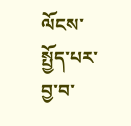ལོངས་སྤྱོད་པར་བྱ་བ་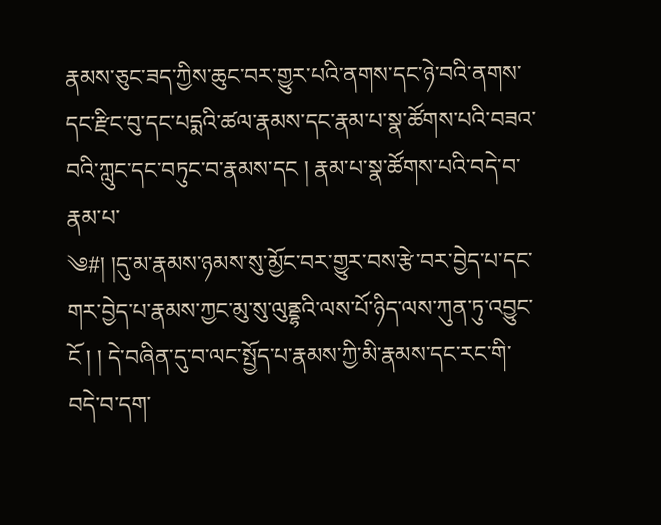རྣམས་ཅུང་ཟད་ཀྱིས་ཆུང་བར་གྱུར་པའི་ནགས་དང་ཉེ་བའི་ནགས་དང་རྫིང་བུ་དང་པདྨའི་ཚལ་རྣམས་དང་རྣམ་པ་སྣ་ཚོགས་པའི་བཟའ་བའི་ཀླུང་དང་བཏུང་བ་རྣམས་དང ། རྣམ་པ་སྣ་ཚོགས་པའི་བདེ་བ་རྣམ་པ་
༄#། །དུ་མ་རྣམས་ཉམས་སུ་མྱོང་བར་གྱུར་བས་རྩེ་བར་བྱེད་པ་དང་གར་བྱེད་པ་རྣམས་ཀྱང་མུ་སུ་ལུནྡྷའི་ལས་པོ་ཉིད་ལས་ཀུན་ཏུ་འབྱུང་ངོ ། ། དེ་བཞིན་དུ་བ་ལང་སྤྱོད་པ་རྣམས་ཀྱི་མི་རྣམས་དང་རང་གི་བདེ་བ་དག་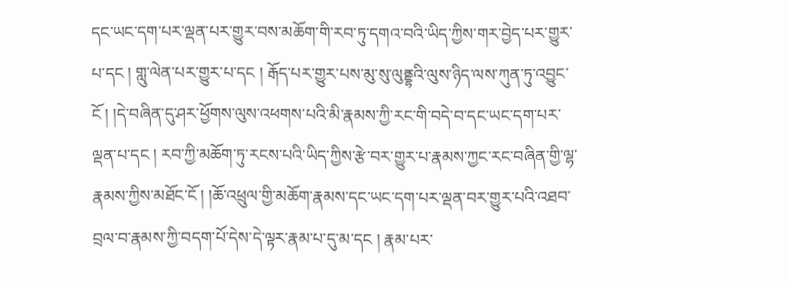དང་ཡང་དག་པར་ལྡན་པར་གྱུར་བས་མཆོག་གི་རབ་ཏུ་དགའ་བའི་ཡིད་ཀྱིས་གར་བྱེད་པར་གྱུར་པ་དང ། གླུ་ལེན་པར་གྱུར་པ་དང ། རྒོད་པར་གྱུར་པས་མུ་སུ་ལུནྡྷའི་ལུས་ཉིད་ལས་ཀུན་ཏུ་འབྱུང་ངོ ། །དེ་བཞིན་དུ་ཤར་ཕྱོགས་ལུས་འཕགས་པའི་མི་རྣམས་ཀྱི་རང་གི་བདེ་བ་དང་ཡང་དག་པར་ལྡན་པ་དང ། རབ་ཀྱི་མཆོག་ཏུ་རངས་པའི་ཡིད་ཀྱིས་རྩེ་བར་གྱུར་པ་རྣམས་ཀྱང་རང་བཞིན་གྱི་ལྷ་རྣམས་ཀྱིས་མཐོང་ངོ ། །ཆོ་འཕྲུལ་གྱི་མཆོག་རྣམས་དང་ཡང་དག་པར་ལྡན་བར་གྱུར་པའི་འཐབ་བྲལ་བ་རྣམས་ཀྱི་བདག་པོ་དེས་དེ་ལྟར་རྣམ་པ་དུ་མ་དང ། རྣམ་པར་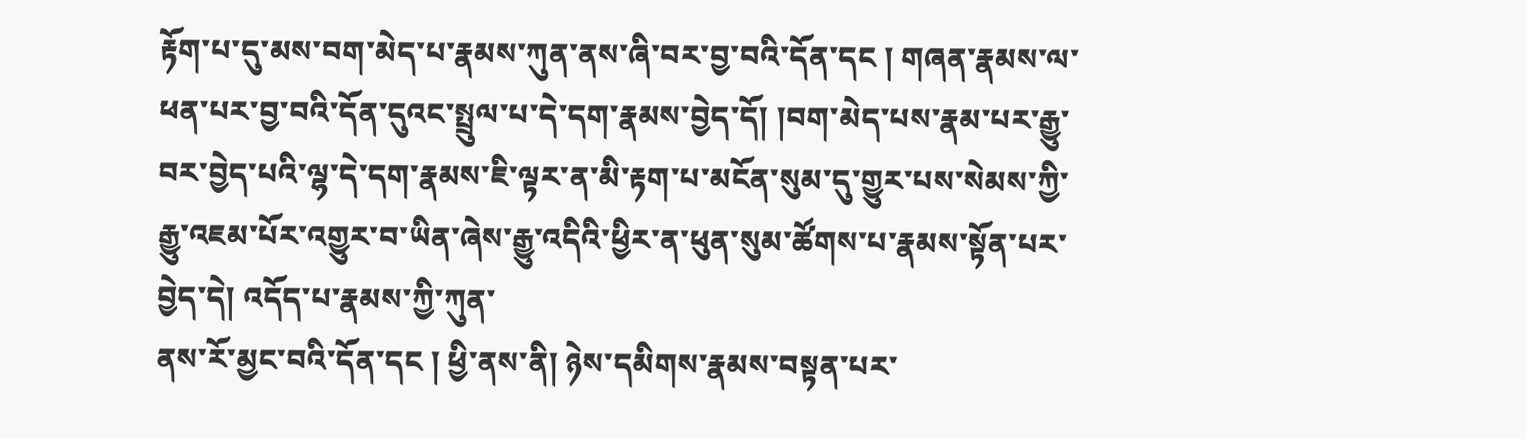རྟོག་པ་དུ་མས་བག་མེད་པ་རྣམས་ཀུན་ནས་ཞི་བར་བྱ་བའི་དོན་དང ། གཞན་རྣམས་ལ་ཕན་པར་བྱ་བའི་དོན་དུའང་སྤྲུལ་པ་དེ་དག་རྣམས་བྱེད་དོ། །བག་མེད་པས་རྣམ་པར་རྒྱུ་བར་བྱེད་པའི་ལྷ་དེ་དག་རྣམས་ཇི་ལྟར་ན་མི་རྟག་པ་མངོན་སུམ་དུ་གྱུར་པས་སེམས་ཀྱི་རྒྱུ་འཇམ་པོར་འགྱུར་བ་ཡིན་ཞེས་རྒྱུ་འདིའི་ཕྱིར་ན་ཕུན་སུམ་ཚོགས་པ་རྣམས་སྟོན་པར་བྱེད་དེ། འདོད་པ་རྣམས་ཀྱི་ཀུན་
ནས་རོ་མྱང་བའི་དོན་དང ། ཕྱི་ནས་ནི། ཉེས་དམིགས་རྣམས་བསྟན་པར་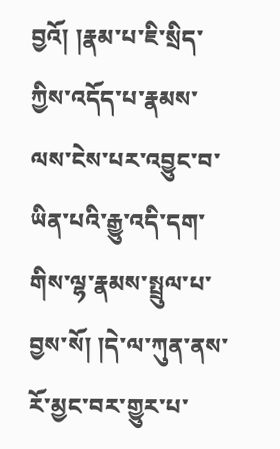བྱའོ། །རྣམ་པ་ཇི་སྲིད་ཀྱིས་འདོད་པ་རྣམས་ལས་ངེས་པར་འབྱུང་བ་ཡིན་པའི་རྒྱུ་འདི་དག་གིས་ལྷ་རྣམས་སྤྲུལ་པ་བྱས་སོ། །དེ་ལ་ཀུན་ནས་རོ་མྱང་བར་གྱུར་པ་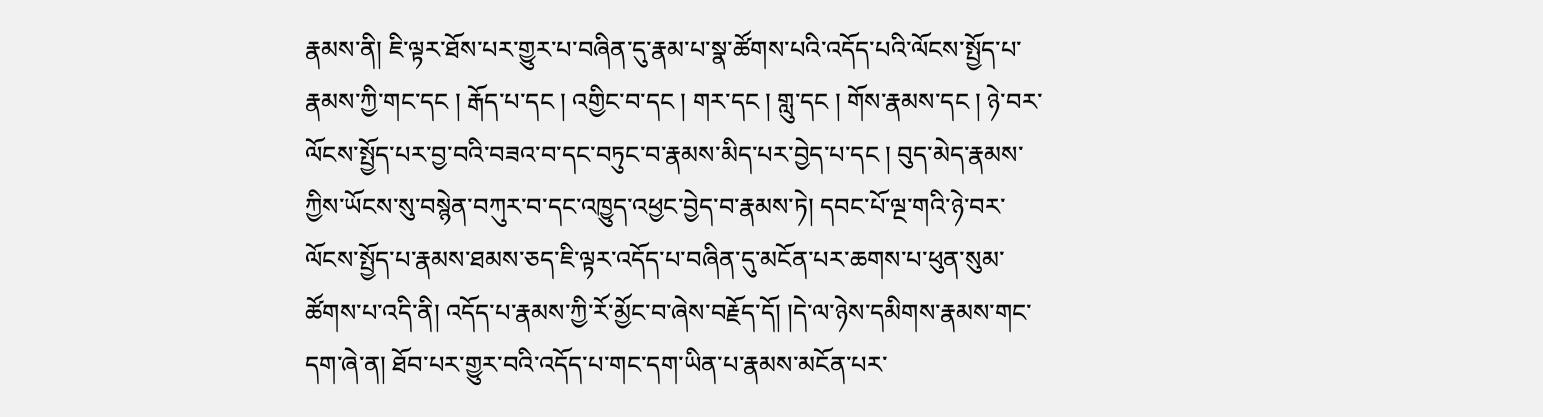རྣམས་ནི། ཇི་ལྟར་ཐོས་པར་གྱུར་པ་བཞིན་དུ་རྣམ་པ་སྣ་ཚོགས་པའི་འདོད་པའི་ལོངས་སྤྱོད་པ་རྣམས་ཀྱི་གང་དང ། རྒོད་པ་དང ། འགྱིང་བ་དང ། གར་དང ། གླུ་དང ། གོས་རྣམས་དང ། ཉེ་བར་ལོངས་སྤྱོད་པར་བྱ་བའི་བཟའ་བ་དང་བཏུང་བ་རྣམས་མིད་པར་བྱེད་པ་དང ། བུད་མེད་རྣམས་ཀྱིས་ཡོངས་སུ་བསྙེན་བཀུར་བ་དང་འཁྱུད་འཕྱང་བྱེད་བ་རྣམས་ཏེ། དབང་པོ་ལྔ་གའི་ཉེ་བར་ལོངས་སྤྱོད་པ་རྣམས་ཐམས་ཅད་ཇི་ལྟར་འདོད་པ་བཞིན་དུ་མངོན་པར་ཆགས་པ་ཕུན་སུམ་ཚོགས་པ་འདི་ནི། འདོད་པ་རྣམས་ཀྱི་རོ་མྱོང་བ་ཞེས་བརྗོད་དོ། །དེ་ལ་ཉེས་དམིགས་རྣམས་གང་དག་ཞེ་ན། ཐོབ་པར་གྱུར་བའི་འདོད་པ་གང་དག་ཡིན་པ་རྣམས་མངོན་པར་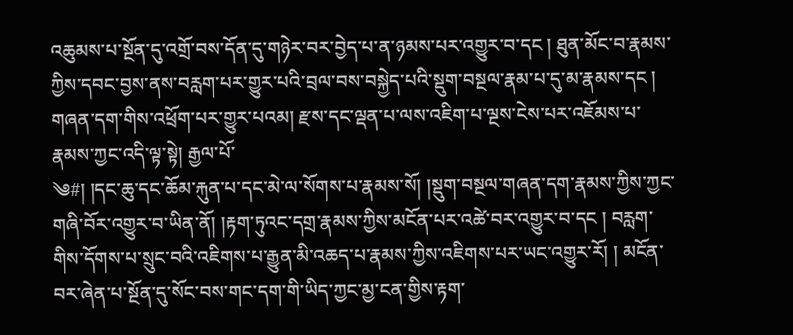འཆུམས་པ་སྔོན་དུ་འགྲོ་བས་དོན་དུ་གཉེར་བར་བྱེད་པ་ན་ཉམས་པར་འགྱུར་བ་དང ། ཐུན་མོང་བ་རྣམས་ཀྱིས་དབང་བྱས་ནས་བརླག་པར་གྱུར་པའི་བྲལ་བས་བསྐྱེད་པའི་སྡུག་བསྔལ་རྣམ་པ་དུ་མ་རྣམས་དང ། གཞན་དག་གིས་འཕྲོག་པར་གྱུར་པའམ། རྫས་དང་ལྡན་པ་ལས་འཇིག་པ་ལྔས་ངེས་པར་འཇོམས་པ་རྣམས་ཀྱང་འདི་ལྟ་སྟེ། རྒྱལ་པོ་
༄#། །དང་ཆུ་དང་ཆོམ་རྐུན་པ་དང་མེ་ལ་སོགས་པ་རྣམས་སོ། །སྡུག་བསྔལ་གཞན་དག་རྣམས་ཀྱིས་ཀྱང་གཞི་བོར་འགྱུར་བ་ཡིན་ནོ། །རྟག་ཏུའང་དགྲ་རྣམས་ཀྱིས་མངོན་པར་འཚེ་བར་འགྱུར་བ་དང ། བརླག་གིས་དོགས་པ་སྲུང་བའི་འཇིགས་པ་རྒྱུན་མི་འཆད་པ་རྣམས་ཀྱིས་འཇིགས་པར་ཡང་འགྱུར་རོ། ། མངོན་བར་ཞེན་པ་སྔོན་དུ་སོང་བས་གང་དག་གི་ཡིད་ཀྱང་མྱ་ངན་གྱིས་རྟག་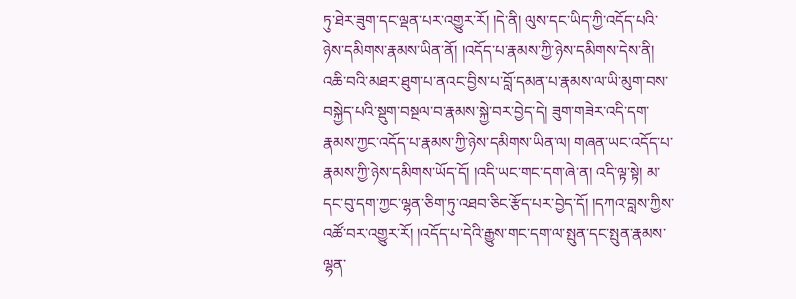ཏུ་ཐེར་ཟུག་དང་ལྡན་པར་འགྱུར་རོ། །དེ་ནི། ལུས་དང་ཡིད་ཀྱི་འདོད་པའི་ཉེས་དམིགས་རྣམས་ཡིན་ནོ། །འདོད་པ་རྣམས་ཀྱི་ཉེས་དམིགས་དེས་ནི། འཆི་བའི་མཐར་ཐུག་པ་ནའང་བྱིས་པ་བློ་དམན་པ་རྣམས་ལ་ཡི་མུག་བས་བསྐྱེད་པའི་སྡུག་བསྔལ་བ་རྣམས་སྐྱེ་བར་བྱེད་དེ། ཟུག་གཟེར་འདི་དག་རྣམས་ཀྱང་འདོད་པ་རྣམས་ཀྱི་ཉེས་དམིགས་ཡིན་ལ། གཞན་ཡང་འདོད་པ་རྣམས་ཀྱི་ཉེས་དམིགས་ཡོད་དོ། །འདི་ཡང་གང་དག་ཞེ་ན། འདི་ལྟ་སྟེ། མ་དང་བུ་དག་ཀྱང་ལྷན་ཅིག་ཏུ་འཐབ་ཅིང་རྩོད་པར་བྱེད་དོ། །དཀའ་བླས་ཀྱིས་འཚོ་བར་འགྱུར་རོ། །འདོད་པ་དེའི་རྒྱུས་གང་དག་ལ་སྤུན་དང་སྤུན་རྣམས་ལྷན་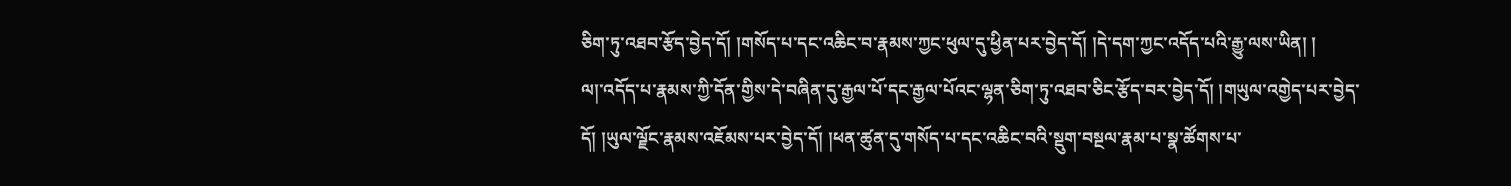ཅིག་ཏུ་འཐབ་རྩོད་བྱེད་དོ། །གསོད་པ་དང་འཆིང་བ་རྣམས་ཀྱང་ཕུལ་དུ་ཕྱིན་པར་བྱེད་དོ། །དེ་དག་ཀྱང་འདོད་པའི་རྒྱུ་ལས་ཡིན། །
ལ།་འདོད་པ་རྣམས་ཀྱི་དོན་གྱིས་དེ་བཞིན་དུ་རྒྱལ་པོ་དང་རྒྱལ་པོའང་ལྷན་ཅིག་ཏུ་འཐབ་ཅིང་རྩོད་བར་བྱེད་དོ། །གཡུལ་འགྱེད་པར་བྱེད་དོ། །ཡུལ་ལྗོང་རྣམས་འཇོམས་པར་བྱེད་དོ། །ཕན་ཚུན་དུ་གསོད་པ་དང་འཆིང་བའི་སྡུག་བསྔལ་རྣམ་པ་སྣ་ཚོགས་པ་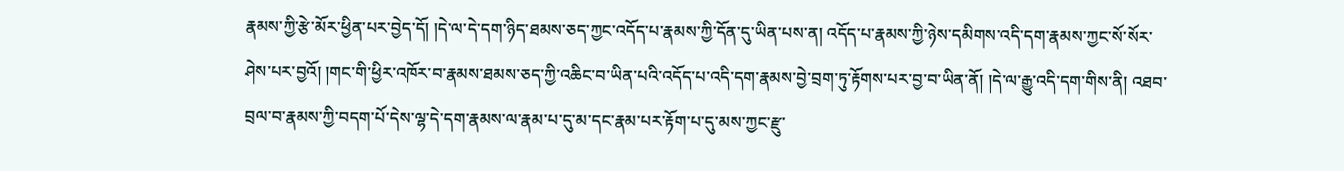རྣམས་ཀྱི་རྩེ་མོར་ཕྱིན་པར་བྱེད་དོ། །དེ་ལ་དེ་དག་ཉིད་ཐམས་ཅད་ཀྱང་འདོད་པ་རྣམས་ཀྱི་དོན་དུ་ཡིན་པས་ན། འདོད་པ་རྣམས་ཀྱི་ཉེས་དམིགས་འདི་དག་རྣམས་ཀྱང་སོ་སོར་ཤེས་པར་བྱའོ། །གང་གི་ཕྱིར་འཁོར་བ་རྣམས་ཐམས་ཅད་ཀྱི་འཆིང་བ་ཡིན་པའི་འདོད་པ་འདི་དག་རྣམས་བྱེ་བྲག་ཏུ་རྟོགས་པར་བྱ་བ་ཡིན་ནོ། །དེ་ལ་རྒྱུ་འདི་དག་གིས་ནི། འཐབ་བྲལ་བ་རྣམས་ཀྱི་བདག་པོ་དེས་ལྷ་དེ་དག་རྣམས་ལ་རྣམ་པ་དུ་མ་དང་རྣམ་པར་རྟོག་པ་དུ་མས་ཀྱང་རྫུ་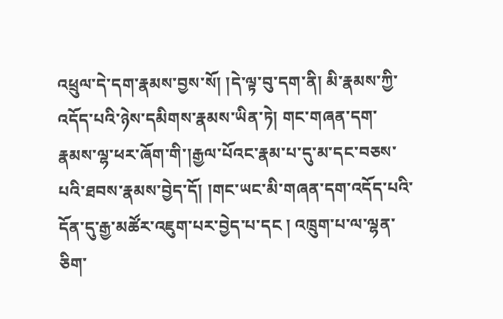འཕྲུལ་དེ་དག་རྣམས་བྱས་སོ། །དེ་ལྟ་བུ་དག་ནི། མི་རྣམས་ཀྱི་འདོད་པའི་ཉེས་དམིགས་རྣམས་ཡིན་ཏེ། གང་གཞན་དག་རྣམས་ལྷ་ཕར་ཞོག་གི་།རྒྱལ་པོའང་རྣམ་པ་དུ་མ་དང་བཅས་པའི་ཐབས་རྣམས་བྱེད་དོ། །གང་ཡང་མི་གཞན་དག་འདོད་པའི་དོན་དུ་རྒྱ་མཚོར་འཇུག་པར་བྱེད་པ་དང ། འཁྲུག་པ་ལ་ལྷན་ཅིག་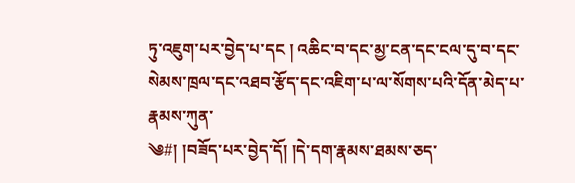ཏུ་འཇུག་པར་བྱེད་པ་དང ། འཆིང་བ་དང་མྱ་ངན་དང་ངལ་དུ་བ་དང་སེམས་ཁྲལ་དང་འཐབ་རྩོད་དང་འཇིག་པ་ལ་སོགས་པའི་དོན་མེད་པ་རྣམས་ཀུན་
༄#། །བཟོད་པར་བྱེད་དོ། །དེ་དག་རྣམས་ཐམས་ཅད་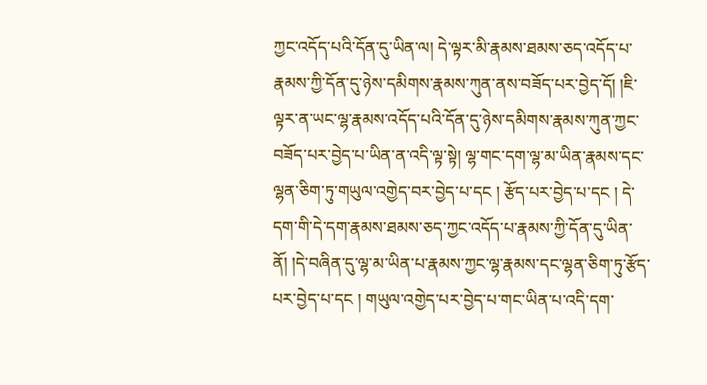ཀྱང་འདོད་པའི་དོན་དུ་ཡིན་ལ། དེ་ལྟར་མི་རྣམས་ཐམས་ཅད་འདོད་པ་རྣམས་ཀྱི་དོན་དུ་ཉེས་དམིགས་རྣམས་ཀུན་ནས་བཟོད་པར་བྱེད་དོ། །ཇི་ལྟར་ན་ཡང་ལྷ་རྣམས་འདོད་པའི་དོན་དུ་ཉེས་དམིགས་རྣམས་ཀུན་ཀྱང་བཟོད་པར་བྱེད་པ་ཡིན་ན་འདི་ལྟ་སྟེ། ལྷ་གང་དག་ལྷ་མ་ཡིན་རྣམས་དང་ལྷན་ཅིག་ཏུ་གཡུལ་འགྱེད་བར་བྱེད་པ་དང ། རྩོད་པར་བྱེད་པ་དང ། དེ་དག་གི་དེ་དག་རྣམས་ཐམས་ཅད་ཀྱང་འདོད་པ་རྣམས་ཀྱི་དོན་དུ་ཡིན་ནོ། །དེ་བཞིན་དུ་ལྷ་མ་ཡིན་པ་རྣམས་ཀྱང་ལྷ་རྣམས་དང་ལྷན་ཅིག་ཏུ་རྩོད་པར་བྱེད་པ་དང ། གཡུལ་འགྱེད་པར་བྱེད་པ་གང་ཡིན་པ་འདི་དག་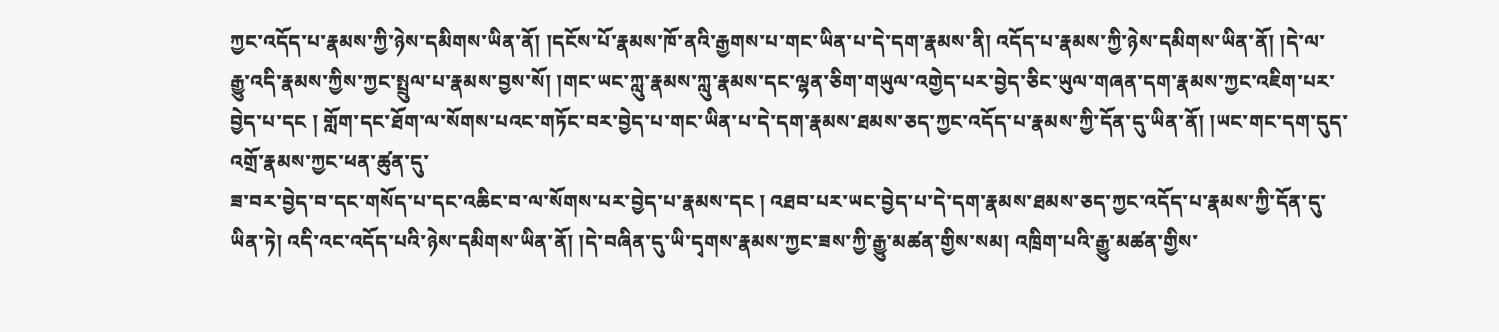ཀྱང་འདོད་པ་རྣམས་ཀྱི་ཉེས་དམིགས་ཡིན་ནོ། །དངོས་པོ་རྣམས་ཁོ་ནའི་རྒྱགས་པ་གང་ཡིན་པ་དེ་དག་རྣམས་ནི། འདོད་པ་རྣམས་ཀྱི་ཉེས་དམིགས་ཡིན་ནོ། །དེ་ལ་རྒྱུ་འདི་རྣམས་ཀྱིས་ཀྱང་སྤྲུལ་པ་རྣམས་བྱས་སོ། །གང་ཡང་ཀླུ་རྣམས་ཀླུ་རྣམས་དང་ལྷན་ཅིག་གཡུལ་འགྱེད་པར་བྱེད་ཅིང་ཡུལ་གཞན་དག་རྣམས་ཀྱང་འཇིག་པར་བྱེད་པ་དང ། གློག་དང་ཐོག་ལ་སོགས་པའང་གཏོང་བར་བྱེད་པ་གང་ཡིན་པ་དེ་དག་རྣམས་ཐམས་ཅད་ཀྱང་འདོད་པ་རྣམས་ཀྱི་དོན་དུ་ཡིན་ནོ། །ཡང་གང་དག་དུད་འགྲོ་རྣམས་ཀྱང་ཕན་ཚུན་དུ་
ཟ་བར་བྱེད་བ་དང་གསོད་པ་དང་འཆིང་བ་ལ་སོགས་པར་བྱེད་པ་རྣམས་དང ། འཐབ་པར་ཡང་བྱེད་པ་དེ་དག་རྣམས་ཐམས་ཅད་ཀྱང་འདོད་པ་རྣམས་ཀྱི་དོན་དུ་ཡིན་ཏེ། འདི་འང་འདོད་པའི་ཉེས་དམིགས་ཡིན་ནོ། །དེ་བཞིན་དུ་ཡི་དྭགས་རྣམས་ཀྱང་ཟས་ཀྱི་རྒྱུ་མཚན་གྱིས་སམ། འཁྲིག་པའི་རྒྱུ་མཚན་གྱིས་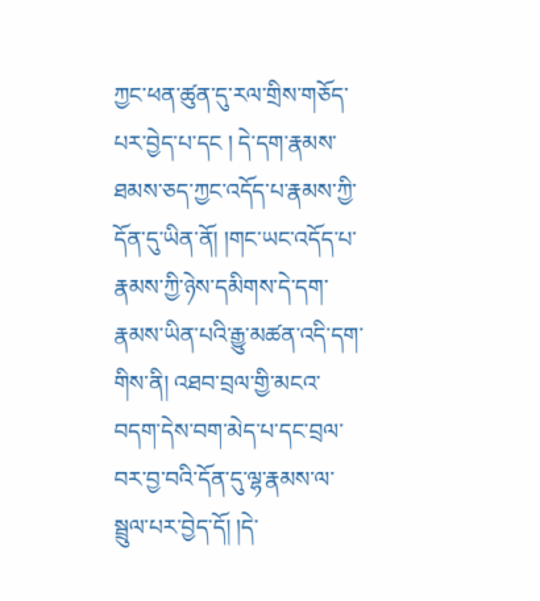ཀྱང་ཕན་ཚུན་དུ་རལ་གྲིས་གཅོད་པར་བྱེད་པ་དང ། དེ་དག་རྣམས་ཐམས་ཅད་ཀྱང་འདོད་པ་རྣམས་ཀྱི་དོན་དུ་ཡིན་ནོ། །གང་ཡང་འདོད་པ་རྣམས་ཀྱི་ཉེས་དམིགས་དེ་དག་རྣམས་ཡིན་པའི་རྒྱུ་མཚན་འདི་དག་གིས་ནི། འཐབ་བྲལ་གྱི་མངའ་བདག་དེས་བག་མེད་པ་དང་བྲལ་བར་བྱ་བའི་དོན་དུ་ལྷ་རྣམས་ལ་སྦྲུལ་པར་བྱེད་དོ། །དེ་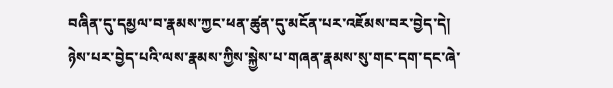བཞིན་དུ་དམྱལ་བ་རྣམས་ཀྱང་ཕན་ཚུན་དུ་མངོན་པར་འཇོམས་བར་བྱེད་དེ། ཉེས་པར་བྱེད་པའི་ལས་རྣམས་ཀྱིས་སྐྱེས་པ་གཞན་རྣམས་སུ་གང་དག་དང་ཞེ་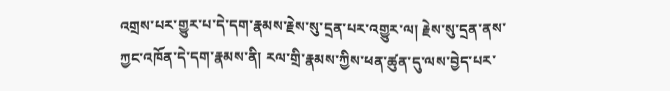འགྲས་པར་གྱུར་པ་དེ་དག་རྣམས་རྗེས་སུ་དྲན་པར་འགྱུར་ལ། རྗེས་སུ་དྲན་ནས་ཀྱང་འཁོན་དེ་དག་རྣམས་ནི། རལ་གྲི་རྣམས་ཀྱིས་ཕན་ཚུན་དུ་ལས་བྱེད་པར་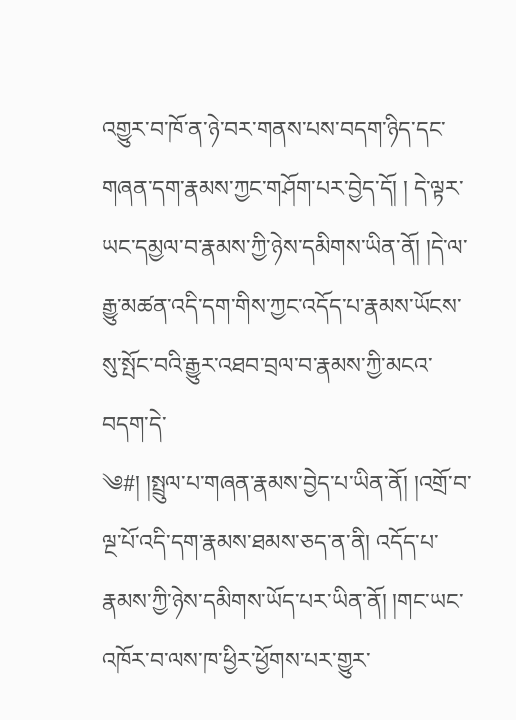འགྱུར་བ་ཁོ་ན་ཉེ་བར་གནས་པས་བདག་ཉིད་དང་གཞན་དག་རྣམས་ཀྱང་གཤོག་པར་བྱེད་དོ། ། དེ་ལྟར་ཡང་དམྱལ་བ་རྣམས་ཀྱི་ཉེས་དམིགས་ཡིན་ནོ། །དེ་ལ་རྒྱུ་མཚན་འདི་དག་གིས་ཀྱང་འདོད་པ་རྣམས་ཡོངས་སུ་སྤོང་བའི་རྒྱུར་འཐབ་བྲལ་བ་རྣམས་ཀྱི་མངའ་བདག་དེ་
༄#། །སྤྲུལ་པ་གཞན་རྣམས་བྱེད་པ་ཡིན་ནོ། །འགྲོ་བ་ལྔ་པོ་འདི་དག་རྣམས་ཐམས་ཅད་ན་ནི། འདོད་པ་རྣམས་ཀྱི་ཉེས་དམིགས་ཡོད་པར་ཡིན་ནོ། །གང་ཡང་འཁོར་བ་ལས་ཁ་ཕྱིར་ཕྱོགས་པར་གྱུར་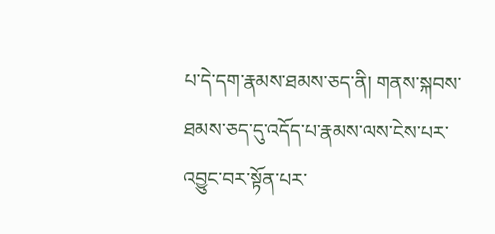པ་དེ་དག་རྣམས་ཐམས་ཅད་ནི། གནས་སྐབས་ཐམས་ཅད་དུ་འདོད་པ་རྣམས་ལས་ངེས་པར་འབྱུང་བར་སྟོན་པར་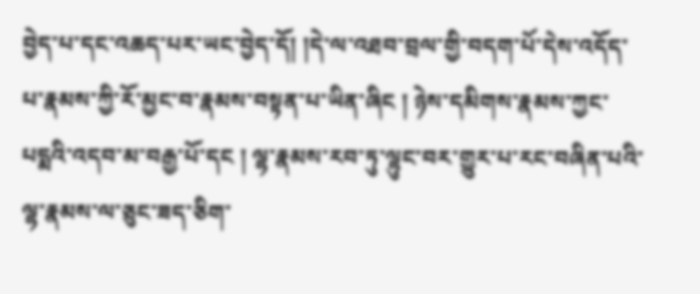བྱེད་པ་དང་འཆད་པར་ཡང་བྱེད་དོ། །དེ་ལ་འཐབ་བྲལ་གྱི་བདག་པོ་དེས་འདོད་པ་རྣམས་ཀྱི་རོ་མྱང་བ་རྣམས་བསྟན་པ་ཡིན་ཞིང ། ཉེས་དམིགས་རྣམས་ཀྱང་པདྨའི་འདབ་མ་བརྒྱ་པོ་དང ། ལྷ་རྣམས་རབ་ཏུ་ལྷུང་བར་གྱུར་པ་རང་བཞིན་པའི་ལྷ་རྣམས་ལ་ཅུང་ཟད་ཅིག་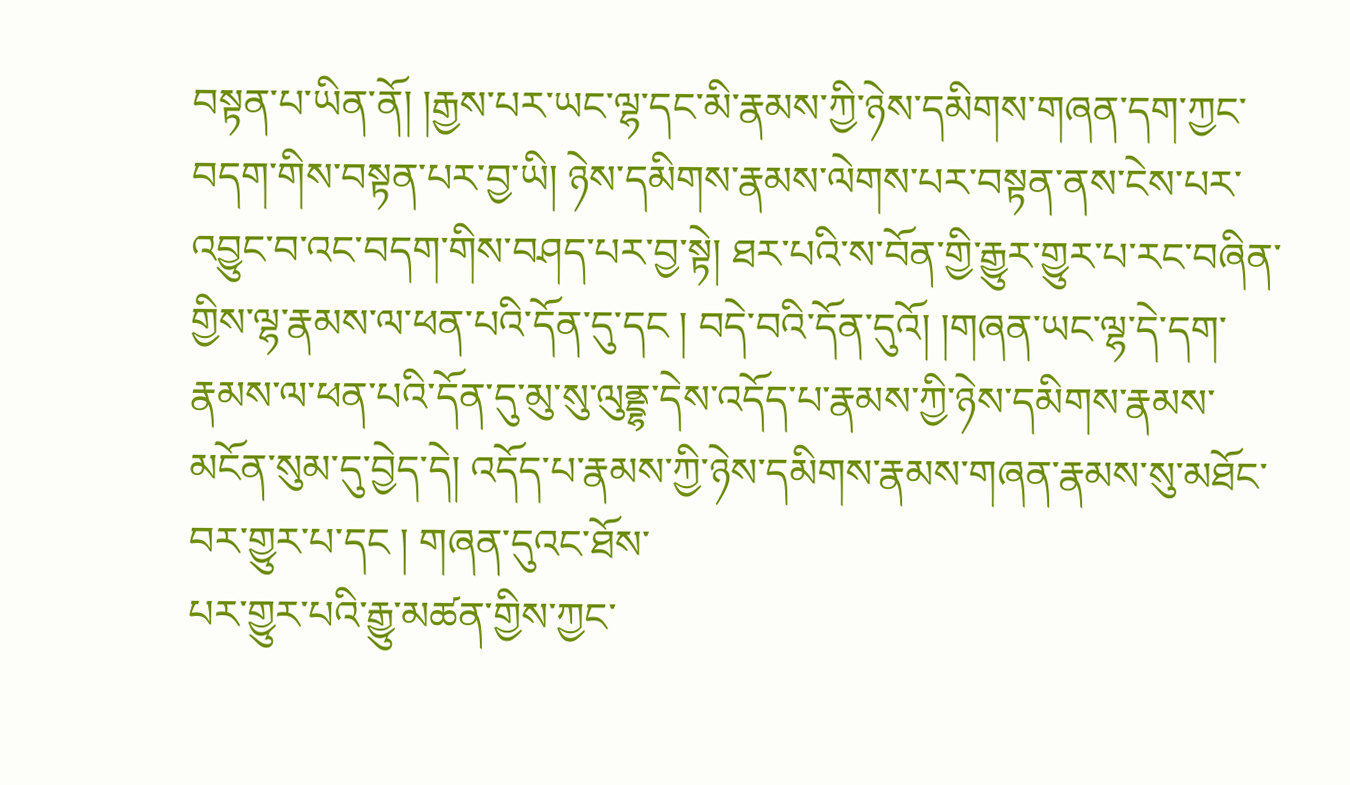བསྟན་པ་ཡིན་ནོ། །རྒྱས་པར་ཡང་ལྷ་དང་མི་རྣམས་ཀྱི་ཉེས་དམིགས་གཞན་དག་ཀྱང་བདག་གིས་བསྟན་པར་བྱ་ཡི། ཉེས་དམིགས་རྣམས་ལེགས་པར་བསྟན་ནས་ངེས་པར་འབྱུང་བ་འང་བདག་གིས་བཤད་པར་བྱ་སྟེ། ཐར་པའི་ས་བོན་གྱི་རྒྱུར་གྱུར་པ་རང་བཞིན་གྱིས་ལྷ་རྣམས་ལ་ཕན་པའི་དོན་དུ་དང ། བདེ་བའི་དོན་དུའོ། །གཞན་ཡང་ལྷ་དེ་དག་རྣམས་ལ་ཕན་པའི་དོན་དུ་མུ་སུ་ལུནྡྷ་དེས་འདོད་པ་རྣམས་ཀྱི་ཉེས་དམིགས་རྣམས་མངོན་སུམ་དུ་བྱེད་དེ། འདོད་པ་རྣམས་ཀྱི་ཉེས་དམིགས་རྣམས་གཞན་རྣམས་སུ་མཐོང་བར་གྱུར་པ་དང ། གཞན་དུའང་ཐོས་
པར་གྱུར་པའི་རྒྱུ་མཚན་གྱིས་ཀྱང་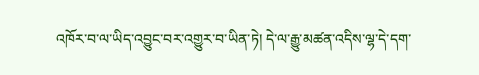འཁོར་བ་ལ་ཡིད་འབྱུང་བར་འགྱུར་བ་ཡིན་ཏེ། དེ་ལ་རྒྱུ་མཚན་འདིས་ལྷ་དེ་དག་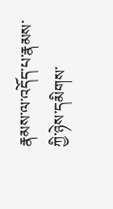རྣམས་ལ་འདོད་པ་རྣམས་ཀྱི་ཉེས་དམིགས་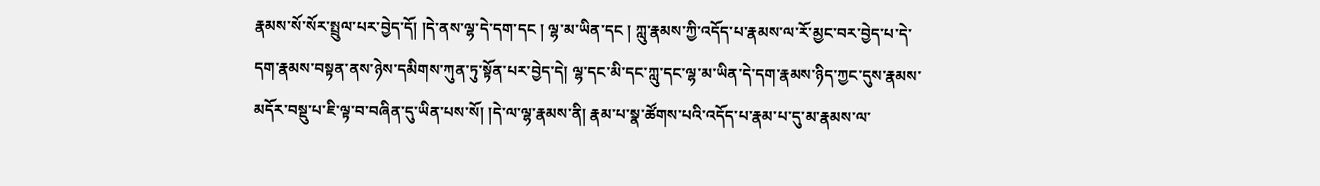རྣམས་སོ་སོར་སྤྲུལ་པར་བྱེད་དོ། །དེ་ནས་ལྷ་དེ་དག་དང ། ལྷ་མ་ཡིན་དང ། ཀླུ་རྣམས་ཀྱི་འདོད་པ་རྣམས་ལ་རོ་མྱང་བར་བྱེད་པ་དེ་དག་རྣམས་བསྟན་ནས་ཉེས་དམིགས་ཀུན་ཏུ་སྟོན་པར་བྱེད་དེ། ལྷ་དང་མི་དང་ཀླུ་དང་ལྷ་མ་ཡིན་དེ་དག་རྣམས་ཉིད་ཀྱང་དུས་རྣམས་མདོར་བསྡུ་པ་ཇི་ལྟ་བ་བཞིན་དུ་ཡིན་པས་སོ། །དེ་ལ་ལྷ་རྣམས་ནི། རྣམ་པ་སྣ་ཚོགས་པའི་འདོད་པ་རྣམ་པ་དུ་མ་རྣམས་ལ་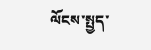ལོངས་སྤྱད་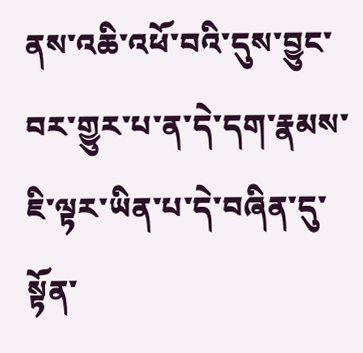ནས་འཆི་འཕོ་བའི་དུས་བྱུང་བར་གྱུར་པ་ན་དེ་དག་རྣམས་ཇི་ལྟར་ཡིན་པ་དེ་བཞིན་དུ་སྟོན་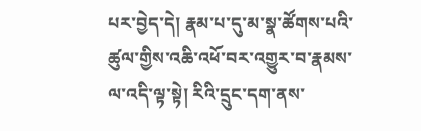པར་བྱེད་དེ། རྣམ་པ་དུ་མ་སྣ་ཚོགས་པའི་ཚུལ་གྱིས་འཆི་འཕོ་བར་འགྱུར་བ་རྣམས་ལ་འདི་ལྟ་སྟེ། རིའི་དྲུང་དག་ནས་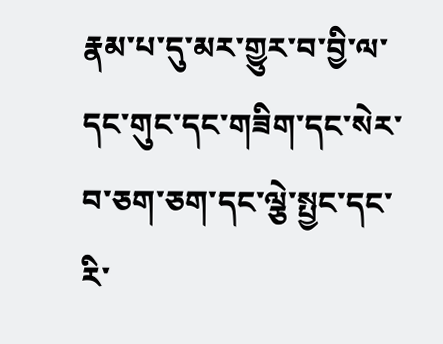རྣམ་པ་དུ་མར་གྱུར་བ་བྱི་ལ་དང་གུང་དང་གཟིག་དང་སེར་བ་ཅག་ཅག་དང་ལྕེ་སྤྱང་དང་རི་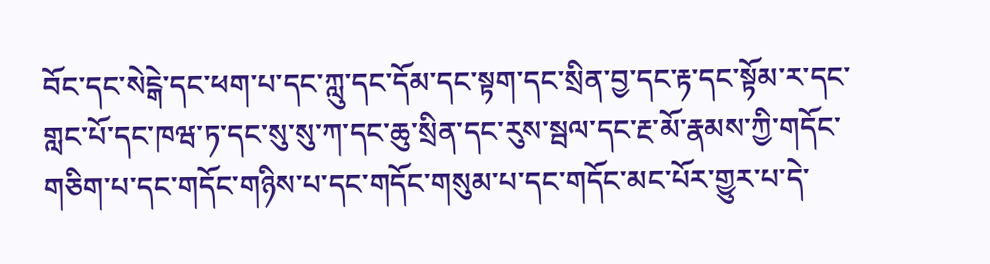བོང་དང་སེངྒེ་དང་ཕག་པ་དང་ཀླུ་དང་དོམ་དང་སྟག་དང་སྲིན་བྱ་དང་རྟ་དང་སྟོམ་ར་དང་གླང་པོ་དང་ཁཝ་ཏ་དང་སུ་སུ་ཀ་དང་ཆུ་སྲིན་དང་རུས་སྦལ་དང་རྔ་མོ་རྣམས་ཀྱི་གདོང་གཅིག་པ་དང་གདོང་གཉིས་པ་དང་གདོང་གསུམ་པ་དང་གདོང་མང་པོར་གྱུར་པ་དེ་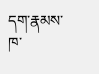དག་རྣམས་ཁ་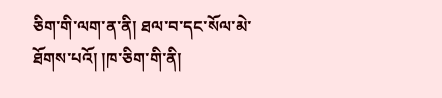ཅིག་གི་ལག་ན་ནི། ཐལ་བ་དང་སོལ་མེ་ཐོགས་པའོ། །ཁ་ཅིག་གི་ནི།